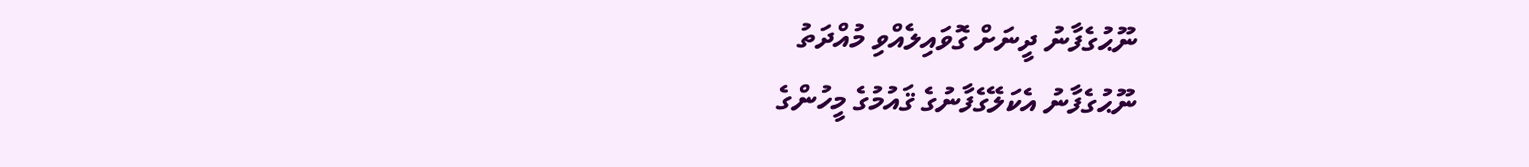ނޫޙުގެފާނު ދީނަށް ގޮވައިލެއްވި މުއްދަތު
ނޫޙުގެފާނު އެކަލޭގެފާނުގެ ޤައުމުގެ މީހުންގެ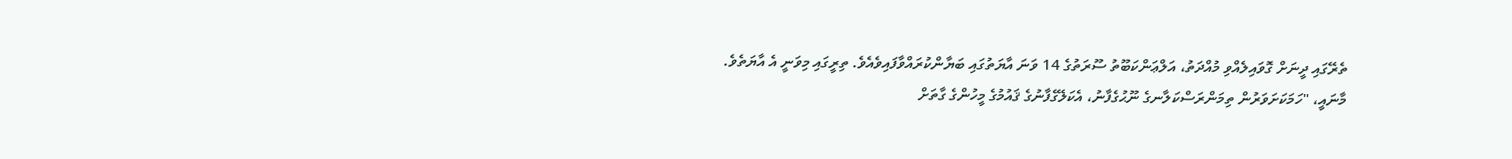ތެރޭގައި ދީނަށް ގޮވައިލެއްވި މުއްދަތު، އަލްޢަންކަބޫތު ސޫރަތުގެ 14 ވަނަ އާޔަތުގައި ބަޔާންކުރައްވާފައިވެއެވެ. ތިރީގައި މިވަނީ އެ އާޔަތެވެ.
މާނައީ، "ހަމަކަށަވަރުން ތިމަންރަސްކަލާނގެ ނޫޙުގެފާނު، އެކަލޭގެފާނުގެ ޤައުމުގެ މީހުންގެ ގާތަށް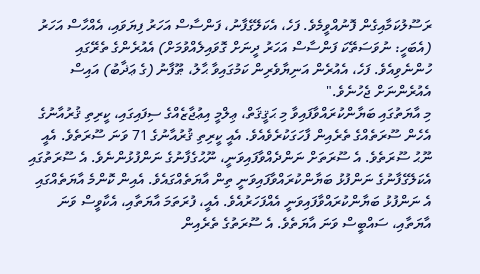ރަސޫލުކަމާއިގެން ފޮނުއްވީމެވެ. ފަހެ، އެކަލޭގެފާނު، ފަންސާސް އަހަރު ފިޔަވައި، އެއްހާސް އަހަރު (އެބަހީ: ނުވަސަތޭކަ ފަންސާސް އަހަރު ދީނަށް ގޮވައިލެއްވުމަށް) އެއުރެންގެ ތެރޭގައި ހުންނެވިއެވެ. ފަހެ، އެއުރެން އަނިޔާވެރިން ކަމުގައިވާ ޙާލު، ޠޫފާނު (ގެ ޢަޛާބު) އައިސް އެއުރެންނަށް ޖެހުނެވެ."
މި އާޔަތުގައި ބަޔާންކުރައްވާފައިވާ މި ޙަޤީޤަތް، ޢިލްމީ އިޢުޖާޒެއްގެ ސިފައިގައި، ކީރިތި ޤުރުއާނުގެ އެހެން ސޫރަތެއްގެ ތެރެއިން ފާހަގަކުރެވެއެވެ. އެއީ ކީރިތި ޤުރުއާނުގެ 71 ވަނަ ސޫރަތެވެ. އެއީ ނޫޙު ސޫރަތެވެ. އެ ސޫރަތަށް ނަންދެއްވާފައިވަނީ، ނޫޙުގެފާނުގެ ނަންފުޅުންނެވެ. އެ ސޫރަތުގައި އެކަލޭގެފާނުގެ ނަންފުޅު ބަޔާންކުރައްވާފައިވަނީ ތިން އާޔަތެއްގައެވެ. އެއިން ކޮންމެ އާޔަތެއްގައި އެ ނަންފުޅު ބަޔާންކުރައްވާފައިވަނީ އެއްފަހަރުއެވެ. އެއީ، ފުރަތަމަ އާޔަތާއި، އެކާވީސް ވަނަ އާޔަތާއި، ސައްބީސް ވަނަ އާޔަތެވެ. އެ ސޫރަތުގެ ތެރެއިން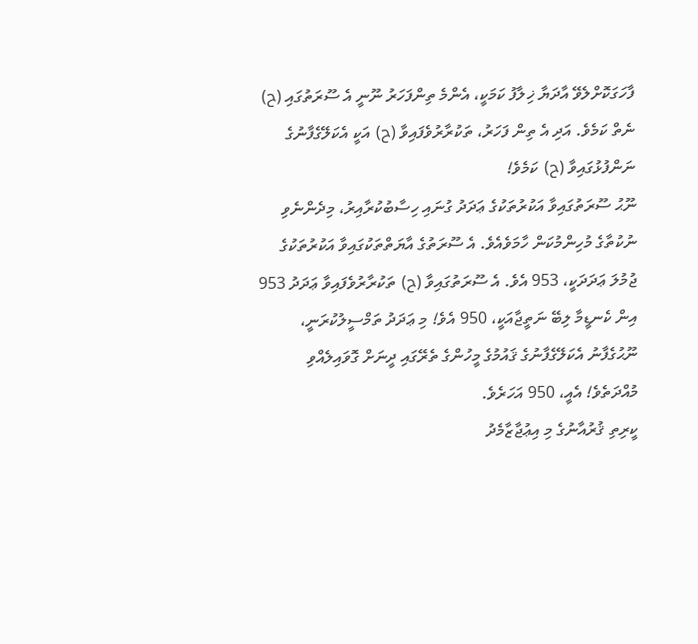ފާހަގަކޮށްލެވޭ އާދަޔާ ޚިލާފު ކަމަކީ، އެންމެ ތިންފަހަރު ނޫނީ އެ ސޫރަތުގައި (ح) ނެތް ކަމެވެ. އަދި އެ ތިން ފަހަރު، ތަކުރާރުވެފައިވާ (ح) އަކީ އެކަލޭގެފާނުގެ ނަންފުޅުގައިވާ (ح) ކަމެވެ!
ނޫޙު ސޫރަތުގައިވާ އަކުރުތަކުގެ ޢަދަދު ގުނައި ހިސާބުކުރާއިރު، މިދެންނެވި ނުކުތާގެ މުހިންމުކަން ހާމަވެއެވެ. އެ ސޫރަތުގެ އާޔަތްތަކުގައިވާ އަކުރުތަކުގެ ޖުމުލަ ޢަދަދަކީ، 953 އެވެ. އެ ސޫރަތުގައިވާ (ح) ތަކުރާރުވެފައިވާ ޢަދަދު 953 އިން ކެނޑީމާ ލިބޭ ނަތީޖާއަކީ، 950 އެވެ! މި ޢަދަދު ތަމްސީލުކުރަނީ، ނޫޙުގެފާނު އެކަލޭގެފާނުގެ ޤައުމުގެ މީހުންގެ ތެރޭގައި ދީނަށް ގޮވައިލެއްވި މުއްދަތެވެ! އެއީ، 950 އަހަރެވެ.
ކީރިތި ޤުރުއާނުގެ މި އިޢުޖާޒާމެދު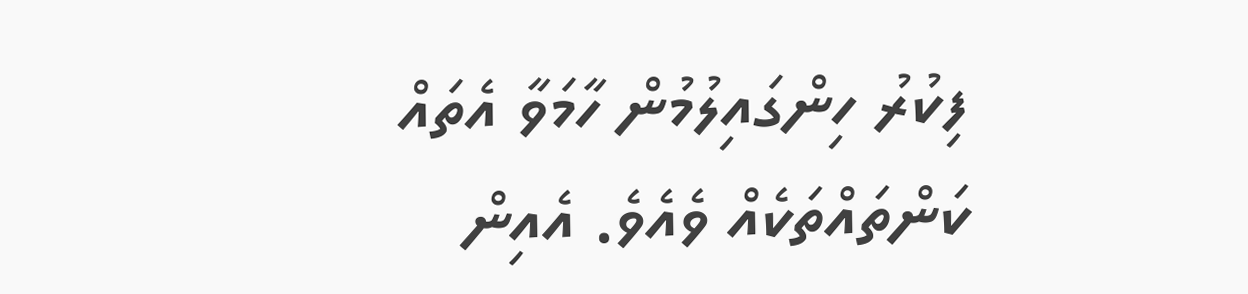ފިކުރު ހިންގައިލުމުން ހާމަވާ އެތައް ކަންތައްތަކެއް ވެއެވެ. އެއިން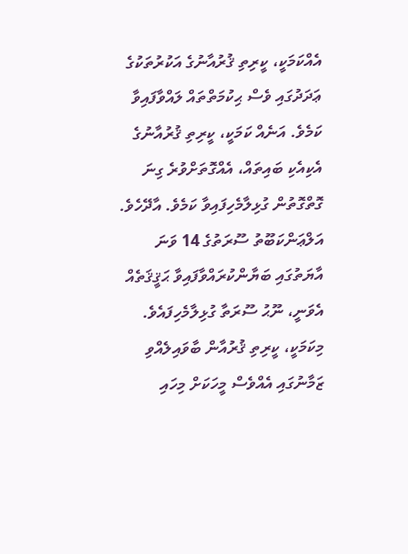އެއްކަމަކީ، ކީރިތި ޤުރުއާނުގެ އަކުރުތަކުގެ ޢަދަދުގައި ވެސް ޙިކުމަތްތައް ލައްވާފައިވާ ކަމެވެ. އަނެއް ކަމަކީ، ކީރިތި ޤުރުއާނުގެ އެކިއެކި ބައިތައް، އެއްގޮތަށްވުރެ ގިނަ ގޮތްގޮތުން ގުޅިލާމެހިފައިވާ ކަމެވެ. އާދޭހެވެ. އަލްޢަންކަބޫތު ސޫރަތުގެ 14 ވަނަ އާޔަތުގައި ބަޔާންކުރައްވާފައިވާ ޙަޤީޤަތެއް އެވަނީ، ނޫޙު ސޫރަތާ ގުޅިލާމެހިފައެވެ. މިކަމަކީ، ކީރިތި ޤުރުއާން ބާވައިލެއްވި ޒަމާނުގައި އެއްވެސް މީހަކަށް މިހައި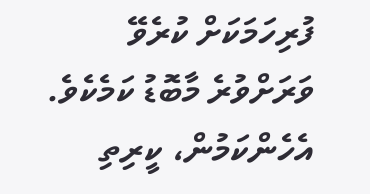ފުރިހަމަކަށް ކުރެވޭ ވަރަށްވުރެ މާބޮޑު ކަމެކެވެ. އެހެންކަމުން، ކީރިތި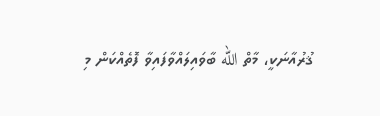ޤުރުއާނަކީ، މާތް الله ބާވައިލައްވާފައިވާ ފޮތެއްކަން މި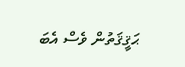ޙަޤީޤަތުން ވެސް އެބަ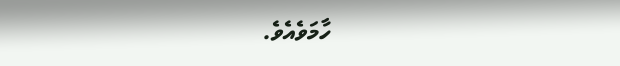ހާމަވެއެވެ.